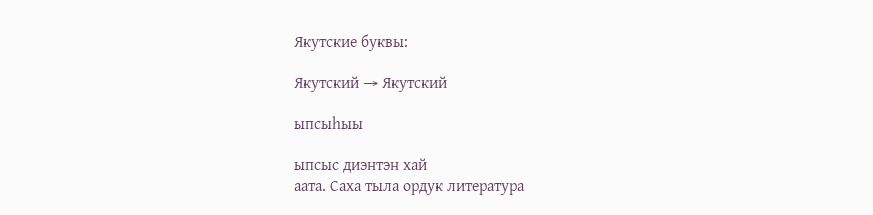Якутские буквы:

Якутский → Якутский

ыпсыһыы

ыпсыс диэнтэн хай
аата. Саха тыла ордук литература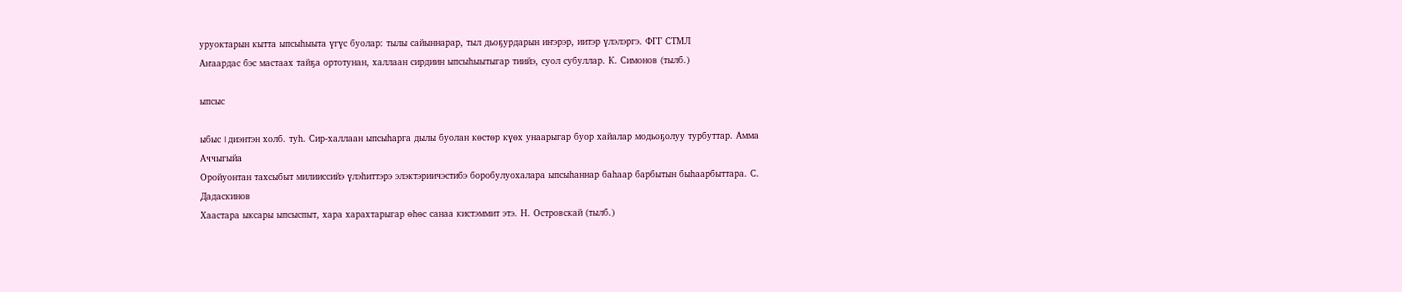уруоктарын кытта ыпсыһыыта үгүс буолар: тылы сайыннарар, тыл дьоҕурдарын иҥэрэр, иитэр үлэлэргэ. ФГГ СТМЛ
Аҥаардас бэс мастаах тайҕа ортотунан, халлаан сирдиин ыпсыһыытыгар тиийэ, суол субуллар. К. Симонов (тылб.)

ыпсыс

ыбыс I диэнтэн холб. туһ. Сир-халлаан ыпсыһарга дылы буолан көстөр күөх унаарыгар буор хайалар модьоҕолуу турбуттар. Амма Аччыгыйа
Оройуонтан тахсыбыт милииссийэ үлэһиттэрэ элэктэриичэстибэ боробулуохалара ыпсыһаннар баһаар барбытын быһаарбыттара. С. Дадаскинов
Хаастара ыксары ыпсыспыт, хара харахтарыгар өһөс санаа кистэммит этэ. Н. Островскай (тылб.)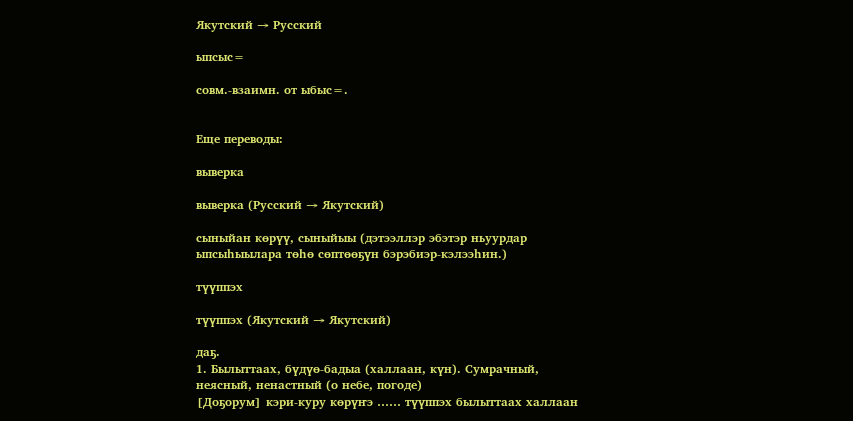Якутский → Русский

ыпсыс=

совм.-взаимн. от ыбыс=.


Еще переводы:

выверка

выверка (Русский → Якутский)

сыныйан көрүү, сыныйыы (дэтээллэр эбэтэр ньуурдар ыпсыһыылара төһө сөптөөҕүн бэрэбиэр-кэлээһин.)

түүппэх

түүппэх (Якутский → Якутский)

даҕ.
1. Былыттаах, бүдүө-бадыа (халлаан, күн). Сумрачный, неясный, ненастный (о небе, погоде)
[Доҕорум] кэри-куру көрүҥэ …… түүппэх былыттаах халлаан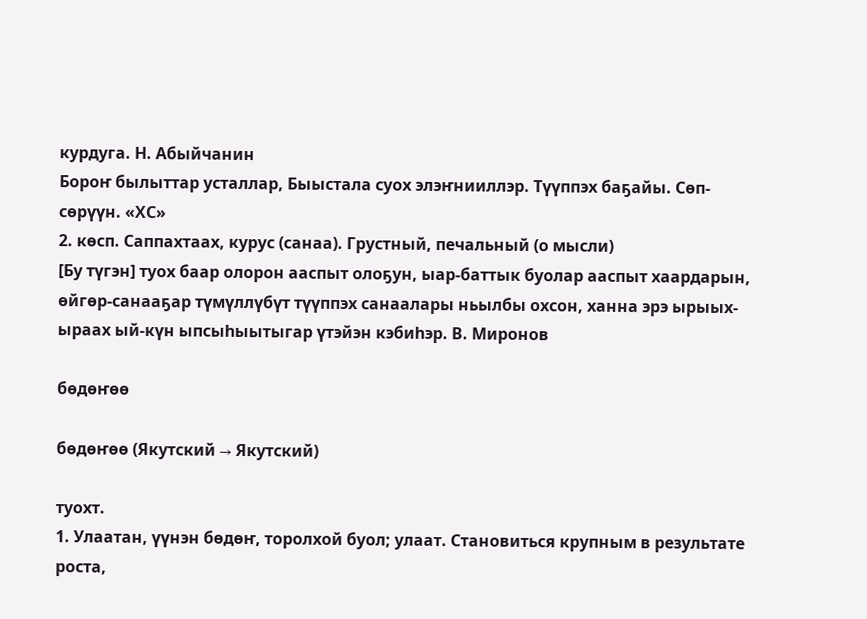курдуга. Н. Абыйчанин
Бороҥ былыттар усталлар, Быыстала суох элэҥнииллэр. Түүппэх баҕайы. Сөп-сөрүүн. «ХС»
2. көсп. Саппахтаах, курус (санаа). Грустный, печальный (о мысли)
[Бу түгэн] туох баар олорон ааспыт олоҕун, ыар-баттык буолар ааспыт хаардарын, өйгөр-санааҕар түмүллүбүт түүппэх санаалары ньылбы охсон, ханна эрэ ырыых-ыраах ый-күн ыпсыһыытыгар үтэйэн кэбиһэр. В. Миронов

бөдөҥөө

бөдөҥөө (Якутский → Якутский)

туохт.
1. Улаатан, үүнэн бөдөҥ, торолхой буол; улаат. Становиться крупным в результате роста,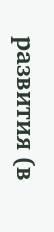развития (в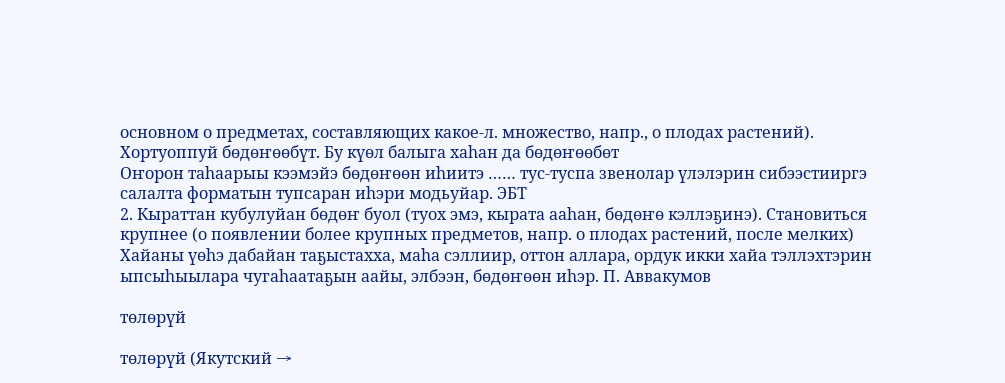основном о предметах, составляющих какое-л. множество, напр., о плодах растений). Хортуоппуй бөдөҥөөбүт. Бу күөл балыга хаһан да бөдөҥөөбөт
Оҥорон таһаарыы кээмэйэ бөдөҥөөн иһиитэ …… тус-туспа звенолар үлэлэрин сибээстииргэ салалта форматын тупсаран иһэри модьуйар. ЭБТ
2. Кыраттан кубулуйан бөдөҥ буол (туох эмэ, кырата ааһан, бөдөҥө кэллэҕинэ). Становиться крупнее (о появлении более крупных предметов, напр. о плодах растений, после мелких)
Хайаны үөһэ дабайан таҕыстахха, маһа сэллиир, оттон аллара, ордук икки хайа тэллэхтэрин ыпсыһыылара чугаһаатаҕын аайы, элбээн, бөдөҥөөн иһэр. П. Аввакумов

төлөрүй

төлөрүй (Якутский →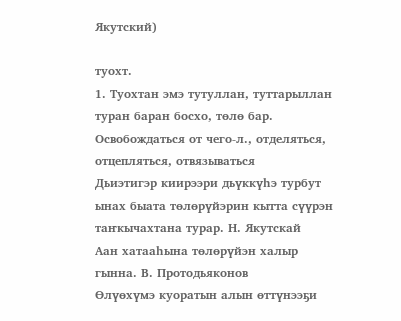Якутский)

туохт.
1. Туохтан эмэ тутуллан, туттарыллан туран баран босхо, төлө бар. Освобождаться от чего-л., отделяться, отцепляться, отвязываться
Дьиэтигэр киирээри дьүккүһэ турбут ынах быата төлөрүйэрин кытта сүүрэн таҥкычахтана турар. Н. Якутскай
Аан хатааһына төлөрүйэн халыр гынна. В. Протодьяконов
Өлүөхүмэ куоратын алын өттүнээҕи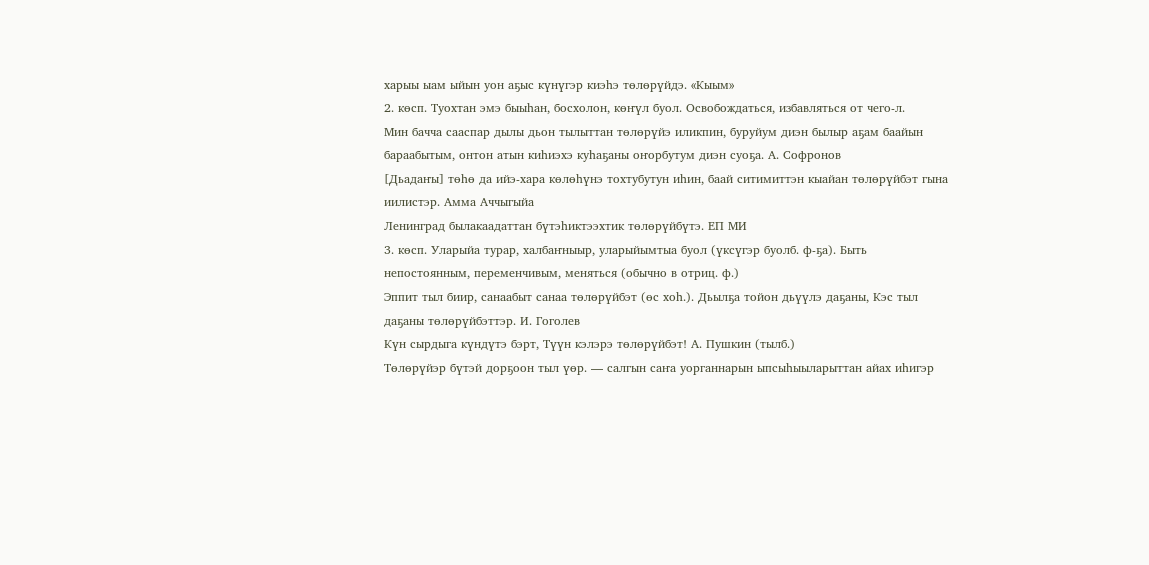харыы ыам ыйын уон аҕыс күнүгэр киэһэ төлөрүйдэ. «Кыым»
2. көсп. Туохтан эмэ быыһан, босхолон, көҥүл буол. Освобождаться, избавляться от чего-л.
Мин бачча сааспар дылы дьон тылыттан төлөрүйэ иликпин, буруйум диэн былыр аҕам баайын бараабытым, онтон атын киһиэхэ куһаҕаны оҥорбутум диэн суоҕа. А. Софронов
[Дьадаҥы] төһө да ийэ-хара көлөһүнэ тохтубутун иһин, баай ситимиттэн кыайан төлөрүйбэт гына иилистэр. Амма Аччыгыйа
Ленинград былакаадаттан бүтэһиктээхтик төлөрүйбүтэ. ЕП МИ
3. көсп. Уларыйа турар, халбаҥныыр, уларыйымтыа буол (үксүгэр буолб. ф-ҕа). Быть непостоянным, переменчивым, меняться (обычно в отриц. ф.)
Эппит тыл биир, санаабыт санаа төлөрүйбэт (өс хоһ.). Дьылҕа тойон дьүүлэ даҕаны, Кэс тыл даҕаны төлөрүйбэттэр. И. Гоголев
Күн сырдыга күндүтэ бэрт, Түүн кэлэрэ төлөрүйбэт! А. Пушкин (тылб.)
Төлөрүйэр бүтэй дорҕоон тыл үөр. — салгын саҥа уорганнарын ыпсыһыыларыттан айах иһигэр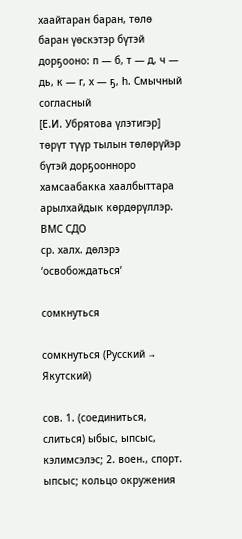хаайтаран баран, төлө баран үөскэтэр бүтэй дорҕооно: п — б, т — д, ч — дь, к — г, х — ҕ, һ. Смычный согласный
[Е.И. Убрятова үлэтигэр] төрүт түүр тылын төлөрүйэр бүтэй дорҕоонноро хамсаабакка хаалбыттара арылхайдык көрдөрүллэр. ВМС СДО
ср. халх. дөлэрэ ‘освобождаться’

сомкнуться

сомкнуться (Русский → Якутский)

сов. 1. (соединиться, слиться) ыбыс, ыпсыс, кэлимсэлэс; 2. воен., спорт. ыпсыс; кольцо окружения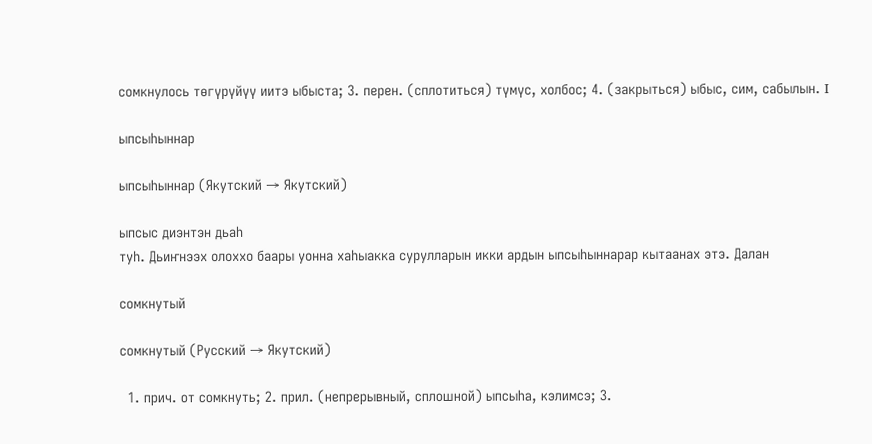сомкнулось төгүрүйүү иитэ ыбыста; 3. перен. (сплотиться) түмүс, холбос; 4. (закрыться) ыбыс, сим, сабылын. I

ыпсыһыннар

ыпсыһыннар (Якутский → Якутский)

ыпсыс диэнтэн дьаһ
туһ. Дьиҥнээх олоххо баары уонна хаһыакка сурулларын икки ардын ыпсыһыннарар кытаанах этэ. Далан

сомкнутый

сомкнутый (Русский → Якутский)

  1. прич. от сомкнуть; 2. прил. (непрерывный, сплошной) ыпсыһа, кэлимсэ; 3.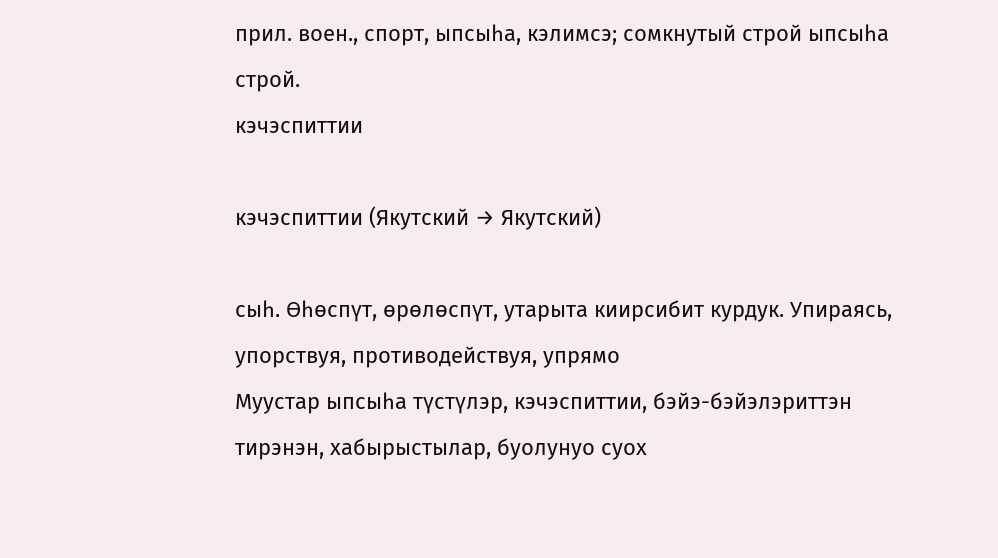прил. воен., спорт, ыпсыһа, кэлимсэ; сомкнутый строй ыпсыһа строй.
кэчэспиттии

кэчэспиттии (Якутский → Якутский)

сыһ. Өһөспүт, өрөлөспүт, утарыта киирсибит курдук. Упираясь, упорствуя, противодействуя, упрямо
Муустар ыпсыһа түстүлэр, кэчэспиттии, бэйэ-бэйэлэриттэн тирэнэн, хабырыстылар, буолунуо суох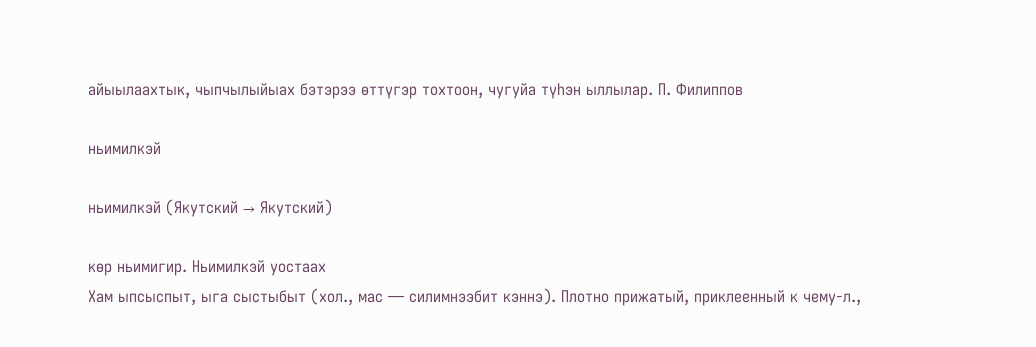айыылаахтык, чыпчылыйыах бэтэрээ өттүгэр тохтоон, чугуйа түһэн ыллылар. П. Филиппов

ньимилкэй

ньимилкэй (Якутский → Якутский)

көр ньимигир. Ньимилкэй уостаах
Хам ыпсыспыт, ыга сыстыбыт (хол., мас — силимнээбит кэннэ). Плотно прижатый, приклеенный к чему-л.,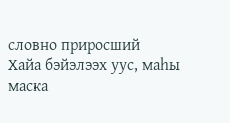словно приросший
Хайа бэйэлээх уус, маһы маска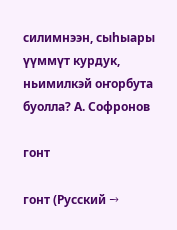силимнээн, сыһыары үүммүт курдук, ньимилкэй оҥорбута буолла? А. Софронов

гонт

гонт (Русский →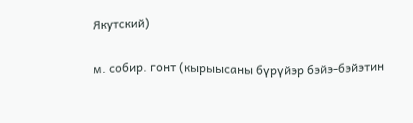Якутский)

м. собир. гонт (кырыысаны бүрүйэр бэйэ-бэйэтин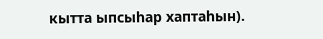кытта ыпсыһар хаптаһын).